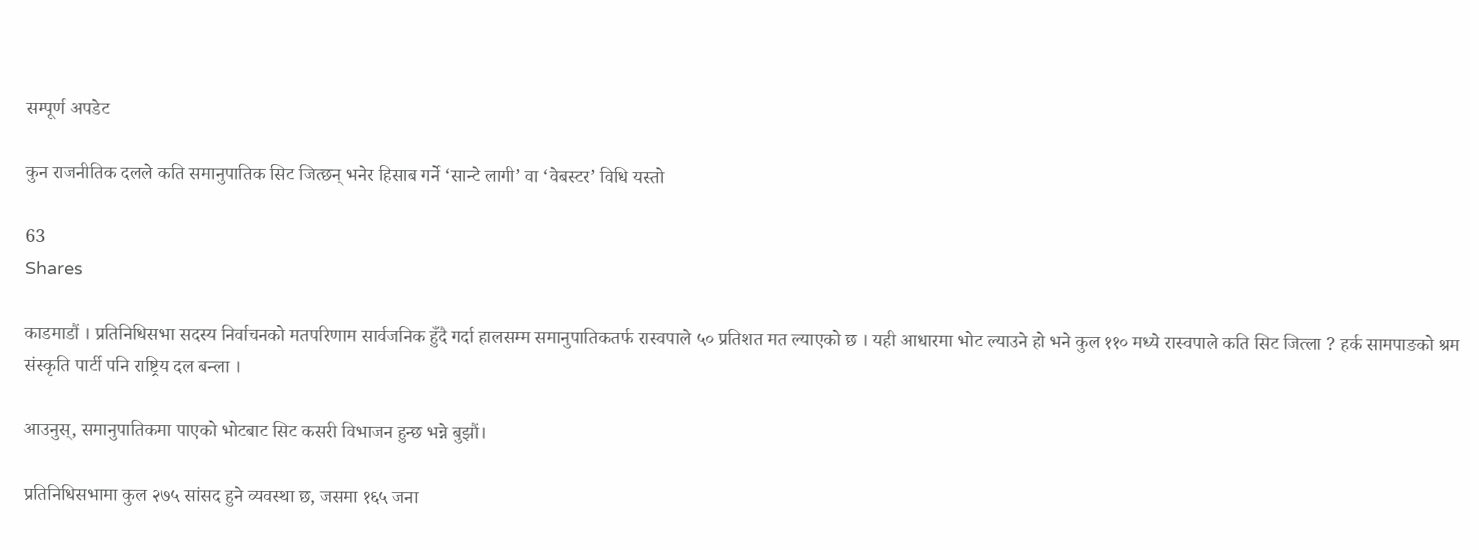सम्पूर्ण अपडेट

कुन राजनीतिक दलले कति समानुपातिक सिट जित्छन् भनेर हिसाब गर्ने ‘सान्टे लागी’ वा ‘वेबस्टर’ विधि यस्तो

63
Shares

काडमाडौं । प्रतिनिधिसभा सदस्य निर्वाचनको मतपरिणाम सार्वजनिक हुँदै गर्दा हालसम्म समानुपातिकतर्फ रास्वपाले ५० प्रतिशत मत ल्याएको छ । यही आधारमा भोट ल्याउने हो भने कुल ११० मध्ये रास्वपाले कति सिट जित्ला ? हर्क सामपाङको श्रम संस्कृति पार्टी पनि राष्ट्रिय दल बन्ला ।

आउनुस्, समानुपातिकमा पाएको भोटबाट सिट कसरी विभाजन हुन्छ भन्ने बुझौं।

प्रतिनिधिसभामा कुल २७५ सांसद हुने व्यवस्था छ, जसमा १६५ जना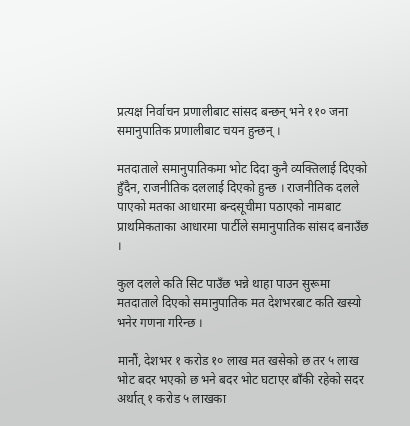प्रत्यक्ष निर्वाचन प्रणालीबाट सांसद बन्छन् भने ११० जना समानुपातिक प्रणालीबाट चयन हुन्छन् ।

मतदाताले समानुपातिकमा भोट दिदा कुनै व्यक्तिलाई दिएको हुँदैन, राजनीतिक दललाई दिएको हुन्छ । राजनीतिक दलले पाएको मतका आधारमा बन्दसूचीमा पठाएको नामबाट प्राथमिकताका आधारमा पार्टीले समानुपातिक सांसद बनाउँछ ।

कुल दलले कति सिट पाउँछ भन्ने थाहा पाउन सुरूमा मतदाताले दिएको समानुपातिक मत देशभरबाट कति खस्यो भनेर गणना गरिन्छ ।

मानौं, देशभर १ करोड १० लाख मत खसेको छ तर ५ लाख भोट बदर भएको छ भने बदर भोट घटाएर बाँकी रहेको सदर अर्थात् १ करोड ५ लाखका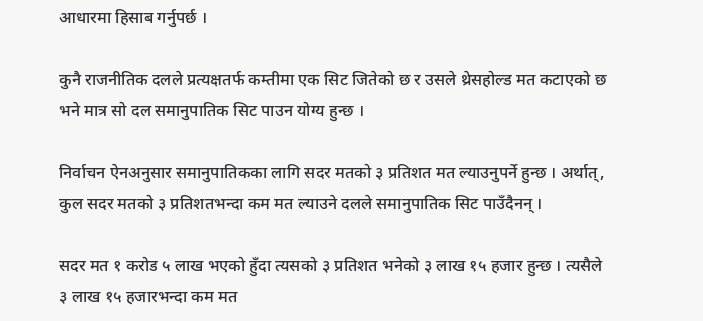आधारमा हिसाब गर्नुपर्छ ।

कुनै राजनीतिक दलले प्रत्यक्षतर्फ कम्तीमा एक सिट जितेको छ र उसले थ्रेसहोल्ड मत कटाएको छ भने मात्र सो दल समानुपातिक सिट पाउन योग्य हुन्छ ।

निर्वाचन ऐनअनुसार समानुपातिकका लागि सदर मतको ३ प्रतिशत मत ल्याउनुपर्ने हुन्छ । अर्थात्, कुल सदर मतको ३ प्रतिशतभन्दा कम मत ल्याउने दलले समानुपातिक सिट पाउँदैनन् ।

सदर मत १ करोड ५ लाख भएको हुँदा त्यसको ३ प्रतिशत भनेको ३ लाख १५ हजार हुन्छ । त्यसैले ३ लाख १५ हजारभन्दा कम मत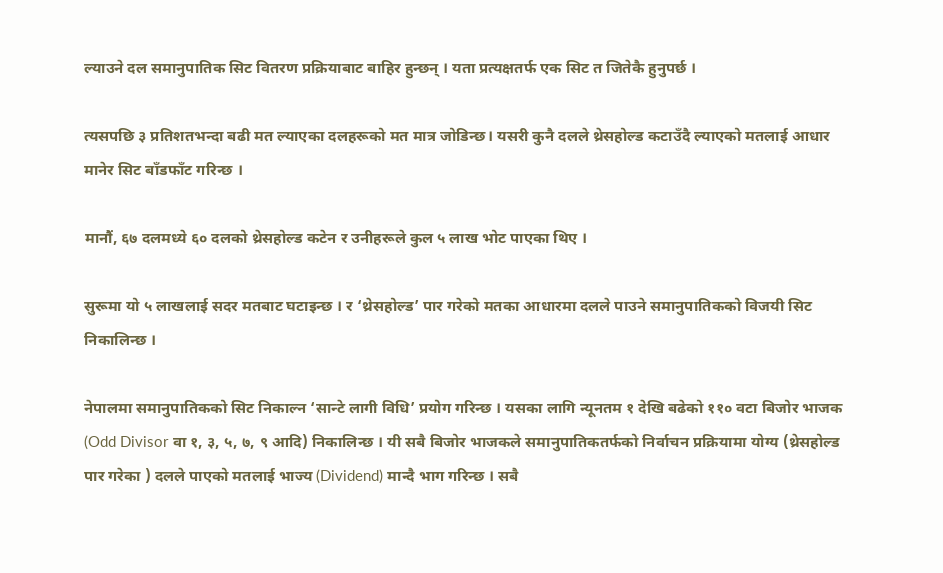ल्याउने दल समानुपातिक सिट वितरण प्रक्रियाबाट बाहिर हुन्छन् । यता प्रत्यक्षतर्फ एक सिट त जितेकै हुनुपर्छ ।

त्यसपछि ३ प्रतिशतभन्दा बढी मत ल्याएका दलहरूको मत मात्र जोडिन्छ। यसरी कुनै दलले थ्रेसहोल्ड कटाउँदै ल्याएको मतलाई आधार मानेर सिट बाँडफाँट गरिन्छ ।

मानौं, ६७ दलमध्ये ६० दलको थ्रेसहोल्ड कटेन र उनीहरूले कुल ५ लाख भोट पाएका थिए ।

सुरूमा यो ५ लाखलाई सदर मतबाट घटाइन्छ । र ‘थ्रेसहोल्ड’ पार गरेको मतका आधारमा दलले पाउने समानुपातिकको विजयी सिट निकालिन्छ ।

नेपालमा समानुपातिकको सिट निकाल्न ‘सान्टे लागी विधि’ प्रयोग गरिन्छ । यसका लागि न्यूनतम १ देखि बढेको ११० वटा बिजोर भाजक (Odd Divisor वा १, ३, ५, ७, ९ आदि) निकालिन्छ । यी सबै बिजोर भाजकले समानुपातिकतर्फको निर्वाचन प्रक्रियामा योग्य (थ्रेसहोल्ड पार गरेका ) दलले पाएको मतलाई भाज्य (Dividend) मान्दै भाग गरिन्छ । सबै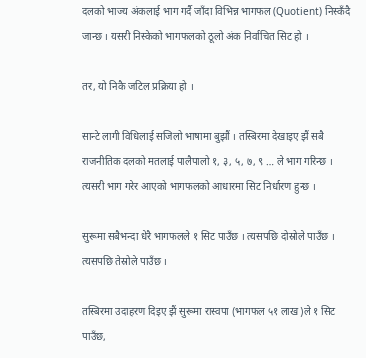दलको भाज्य अंकलाई भाग गर्दै जाँदा विभिन्न भागफल (Quotient) निस्कँदै जान्छ । यसरी निस्केको भागफलको ठूलो अंक निर्वाचित सिट हो ।

तर, यो निकै जटिल प्रक्रिया हो ।

सान्टे लागी विधिलाई सजिलो भाषामा बुझौं । तस्बिरमा देखाइए झैं सबै राजनीतिक दलको मतलाई पालैपालो १, ३, ५, ७, ९ … ले भाग गरिन्छ । त्यसरी भाग गरेर आएको भागफलको आधारमा सिट निर्धारण हुन्छ ।

सुरूमा सबैभन्दा धेरै भागफलले १ सिट पाउँछ । त्यसपछि दोस्रोले पाउँछ । त्यसपछि तेस्रोले पाउँछ ।

तस्बिरमा उदाहरण दिइए झैं सुरूमा रास्वपा (भागफल ५१ लाख)ले १ सिट पाउँछ,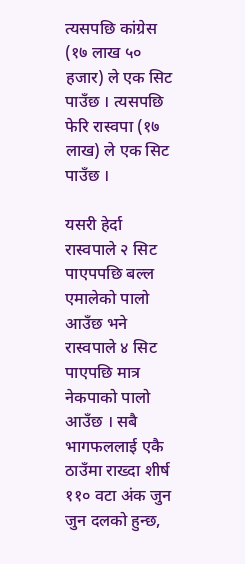त्यसपछि कांग्रेस (१७ लाख ५० हजार) ले एक सिट पाउँछ । त्यसपछि फेरि रास्वपा (१७ लाख) ले एक सिट पाउँछ ।

यसरी हेर्दा रास्वपाले २ सिट पाएपपछि बल्ल एमालेको पालो आउँछ भने रास्वपाले ४ सिट पाएपछि मात्र नेकपाको पालो आउँछ । सबै भागफललाई एकै ठाउँमा राख्दा शीर्ष ११० वटा अंक जुन जुन दलको हुन्छ,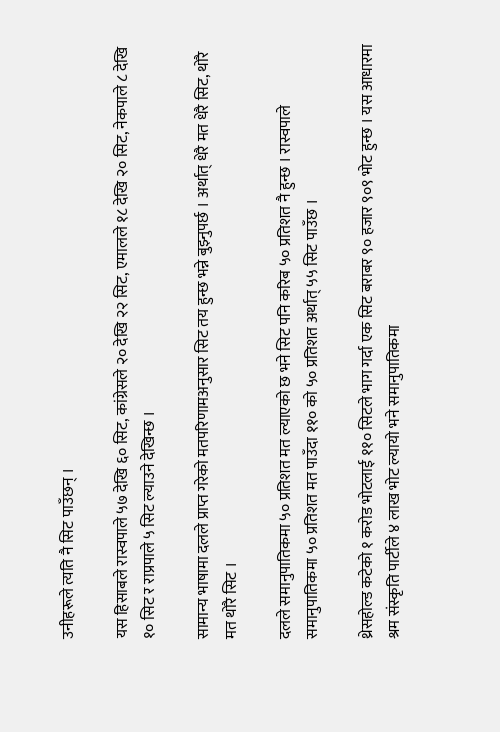उनीहरूले त्यति नै सिट पाउँछन् ।

यस हिसाबले रास्वपाले ५७ देखि ६० सिट, कांग्रेसले २० देखि २२ सिट, एमालले १८ देखि २० सिट, नेकपाले ८ देखि १० सिट र राप्रपाले ५ सिट ल्याउने देखिन्छ ।

सामान्य भाषामा दलले प्राप्त गरेको मतपरिणामअनुसार सिट तय हुन्छ भन्ने बुझ्नुपर्छ । अर्थात् धेरै मत धेरै सिट, थोरै मत थोरै सिट ।

दलले समानुपातिकमा ५० प्रतिशत मत ल्याएको छ भने सिट पनि करिब ५० प्रतिशत नै हुन्छ । रास्वपाले समानुपातिकमा ५० प्रतिशत मत पाउँदा ११० को ५० प्रतिशत अर्थात् ५५ सिट पाउँछ ।

थ्रेसहोल्ड कटेको १ करोड भोटलाई ११० सिटले भाग गर्दा एक सिट बराबर ९० हजार ९०९ भोट हुन्छ । यस आधारमा श्रम संस्कृति पार्टीले ४ लाख भोट ल्यायो भने समानुपातिकमा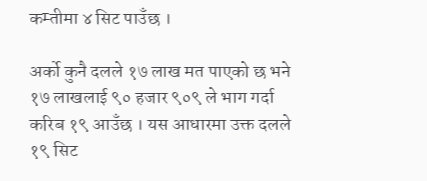कम्तीमा ४ सिट पाउँछ ।

अर्को कुनै दलले १७ लाख मत पाएको छ भने १७ लाखलाई ९० हजार ९०९ ले भाग गर्दा करिब १९ आउँछ । यस आधारमा उक्त दलले १९ सिट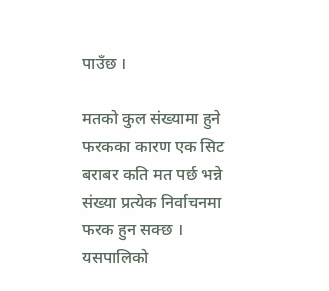पाउँछ ।

मतको कुल संख्यामा हुने फरकका कारण एक सिट बराबर कति मत पर्छ भन्ने संख्या प्रत्येक निर्वाचनमा फरक हुन सक्छ । यसपालिको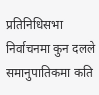प्रतिनिधिसभा निर्वाचनमा कुन दलले समानुपातिकमा कति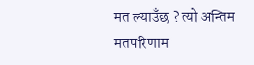मत ल्याउँछ ? त्यो अन्तिम मतपरिणाम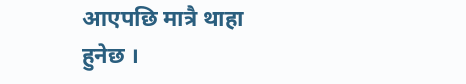आएपछि मात्रै थाहा हुनेछ ।